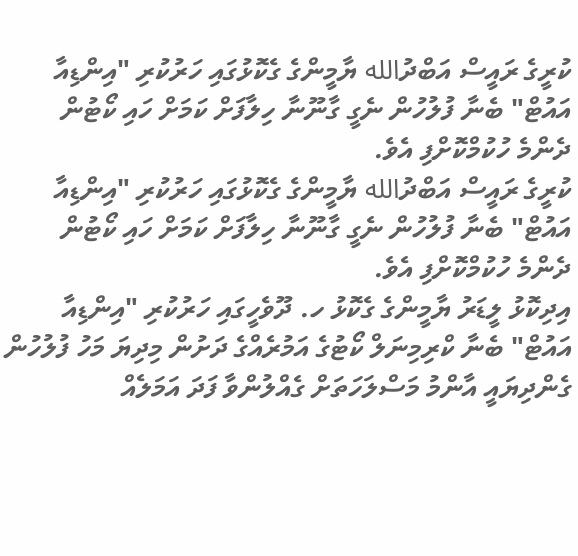ކުރީގެ ރައީސް އަބްދުالله ޔާމީންގެ ގެކޮޅުގައި ހަރުކުރި "އިންޑިއާ އައުޓް" ބެނާ ފުލުހުން ނެގީ ގާނޫނާ ހިލާފަށް ކަމަށް ހައި ކޯޓުން ދެންމެ ހުކުމްކޮށްފި އެވެ.
ކުރީގެ ރައީސް އަބްދުالله ޔާމީންގެ ގެކޮޅުގައި ހަރުކުރި "އިންޑިއާ އައުޓް" ބެނާ ފުލުހުން ނެގީ ގާނޫނާ ހިލާފަށް ކަމަށް ހައި ކޯޓުން ދެންމެ ހުކުމްކޮށްފި އެވެ.
އިދިކޮޅު ލީޑަރު ޔާމީންގެ ގެކޮޅު ހ. ދޫވެހީގައި ހަރުކުރި "އިންޑިއާ އައުޓް" ބެނާ ކްރިމިނަލް ކޯޓުގެ އަމުރެއްގެ ދަށުން މިދިޔަ މަހު ފުލުހުން ގެންދިޔައީ އާންމު މަސްލަހަތަށް ގެއްލުންވާ ފަދަ އަމަލެއް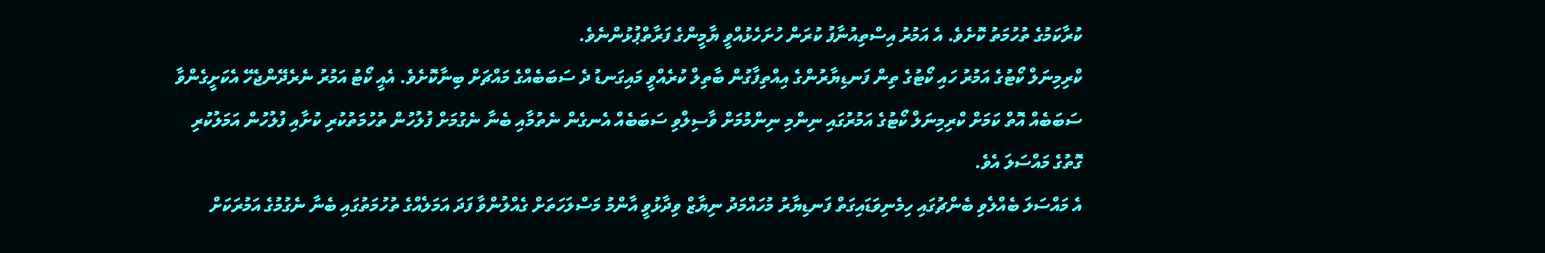ކުރާކަމުގެ ތުހުމަތު ކޮށެވެ. އެ އަމުރު އިސްތިއުނާފު ކުރަން ހުށަހެޅުއްވީ ޔާމީންގެ ފަރާތްޕުޅުންނެވެ.
ކްރިމިނަލް ކޯޓުގެ އަމުރު ހައި ކޯޓުގެ ތިން ފަނޑިޔާރުންގެ އިއްތިފާގުން ބާތިލް ކުރެއްވީ މައިގަނޑު ދެ ސަބަބެއްގެ މައްޗަށް ބިނާކޮށެވެ. އެއީ ކޯޓު އަމުރު ނެރެދޭންޖެހޭ އެކަށީގެންވާ ސަބަބެއް އޮތް ކަމަށް ކްރިމިނަލް ކޯޓުގެ އަމުރުގައި ނިންމި ނިންމުމަށް ވާސިލްވި ސަބަބެއް އެނގެން ނެތުމާއި ބެނާ ނެގުމަށް ފުލުހުން ތުހުމަތުކުރި ކުށާއި ފުލުހުން އަމަލުކުރި ގޮތުގެ މައްސަލަ އެވެ.
އެ މައްސަލަ ބެއްލެވި ބެންޗުގައި ހިމެނިވަޑައިގަތް ފަނޑިޔާރު މުހައްމަދު ނިޔާޒް ވިދާޅުވީ އާންމު މަސްލަހަތަށް ގެއްލުންވާ ފަދަ އަމަލެއްގެ ތުހުމަތުގައި ބެނާ ނެގުމުގެ އަމުރަކަށް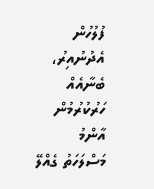ފުލުހުން އެދުނުއިރު، ބެނާއެއް ހަރުކުރުމުން އާންމު މަސްލަހަތު ގެއްލޭ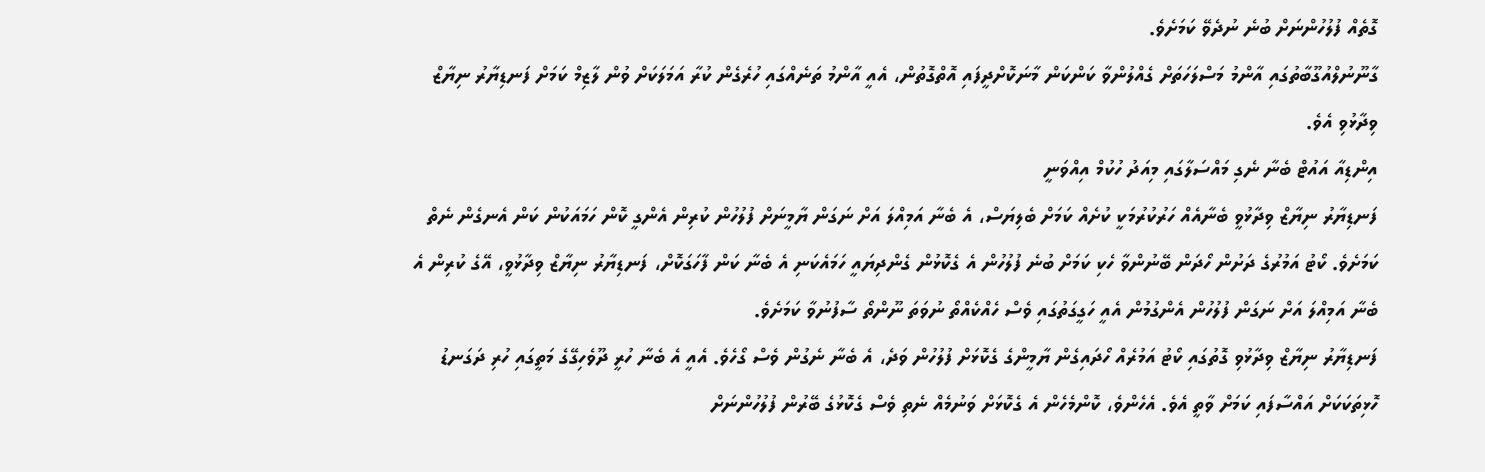ގޮތެއް ފުލުހުންނަށް ބުނެ ނުދެވޭ ކަމަށެވެ.
ގާނޫނުލްއުގޫބާތުގައި އާންމު މަސްލަހަތަށް ގެއްލުންވާ ކަންކަން މާނަކޮށްދީފައި އޮތްގޮތުން، އެއީ އާންމު ތަނެއްގައި ހުރެގެން ކުރާ އަމަލަކަށް ވުން ލާޒިމް ކަމަށް ފަނޑިޔާރު ނިޔާޒް ވިދާޅުވި އެވެ.
އިންޑިއާ އައުޓް ބެނާ ނެގި މައްސަލާގައި މިއަދު ހުކުމް އިއްވަނީ
ފަނޑިޔާރު ނިޔާޒް ވިދާޅުވީ ބެނާއެއް ހަރުކުރުމަކީ ކުށެއް ކަމަށް ބެލިޔަސް، އެ ބެނާ އަމިއްލަ އަށް ނަގަން ޔާމީނަށް ފުލުހުން ކުރިން އެންގީ ކޮން ހަމައަކުން ކަން އެނގެން ނެތް ކަމަށެވެ. ކޯޓު އަމުރުގެ ދަށުން ހޯދަން ބޭނުންވާ ހެކި ކަމަށް ބުނެ ފުލުހުން އެ ގެކޮޅުން ގެންދިޔައީ ހަމައެކަނި އެ ބެނާ ކަން ފާހަގަކޮށް، ފަނޑިޔާރު ނިޔާޒް ވިދާޅުވީ، އޭގެ ކުރިން އެ ބެނާ އަމިއްލަ އަށް ނަގަން ފުލުހުން އެންގުމުން އެއީ ހަގީގަތުގައި ވެސް ހެއްކެއްތޯ ނުވަތަ ނޫންތޯ ސާފުނުވާ ކަމަށެވެ.
ފަނޑިޔާރު ނިޔާޒް ވިދާޅުވި ގޮތުގައި ކޯޓު އަމުރެއް ހޯދައިގެން ޔާމީންގެ ގެކޮޅަށް ފުލުހުން ވަދެ، އެ ބެނާ ނެގުން ވެސް ގޯހެވެ. އެއީ އެ ބެނާ ހުރީ ދޫވެހިގޭގެ މަތީގައި ހުރި ދަގަނޑު ހޮޅިތަކަކަށް އައްސާފައި ކަމަށް ވާތީ އެވެ. އެހެންވެ، ކޮންމެހެން އެ ގެކޮޅަށް ވަނުމެއް ނެތި ވެސް ގެކޮޅުގެ ބޭރުން ފުލުހުންނަށް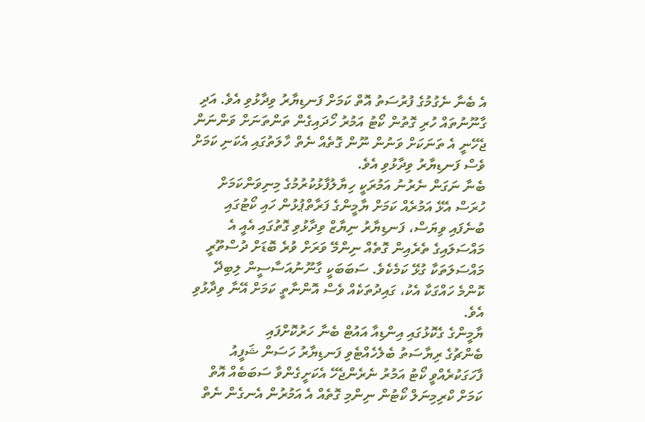އެ ބެނާ ނެގުމުގެ ފުރުސަތު އޮތް ކަމަށް ފަނޑިޔާރު ވިދާޅުވި އެވެ. އަދި ގާނޫނުތައް ހުރި ގޮތުން ކޯޓު އަމުރު ހޯދައިގެން ތަންތަނަށް ވަންނަން ޖެހޭނީ އެ ތަނަކަށް ވަނުން ނޫން ގޮތެއް ނެތް ހާލަތުގައި އެކަނި ކަމަށް ވެސް ފަނޑިޔާރު ވިދާޅުވި އެވެ.
ބެނާ ނަގަން ނެރުނު އަމުރަކީ ހިޔާލުފާޅުކުރުމުގެ މިނިވަންކަމަށް ހުރަސް އެޅޭ އަމުރެއް ކަމަށް ޔާމީންގެ ފަރާތްޕުޅުން ހައި ކޯޓުގައި ބުނެފައި ވިޔަސް، ފަނޑިޔާރު ނިޔާޒް ވިދާޅުވި ގޮތުގައި އެއީ އެ މައްސަލައިގެ ތެރެއިން ގޮތެއް ނިންމޭ ވަރަށް ވުރެ ބޮޑަށް ދުސްތޫރީ މައްސަލަތަކާ ގުޅޭ ކަމެކެވެ. ސަބަބަކީ ގާނޫނުއަސާސީން ލިބިދޭ ކޮންމެ ހައްގަކާ އެކު، ގައިދުތަކެއް ވެސް އޮންނާތީ ކަމަށް އޭނާ ވިދާޅުވި އެވެ.
ޔާމީންގެ ގެކޮޅުގައި އިންޑިއާ އައުޓް ބެނާ ހަރުކޮށްފައި
ބެންޗުގެ ރިޔާސަތު ބެލެހެއްޓެވި ފަނޑިޔާރު ހަސަން ޝަފީއު ފާހަގަކުރެއްވީ ކޯޓު އަމުރު ނެރެންޖެހޭ އެކަށީގެންވާ ސަބަބެއް އޮތް ކަމަށް ކްރިމިނަލް ކޯޓުން ނިންމި ގޮތެއް އެ އަމުރުން އެނގެން ނެތް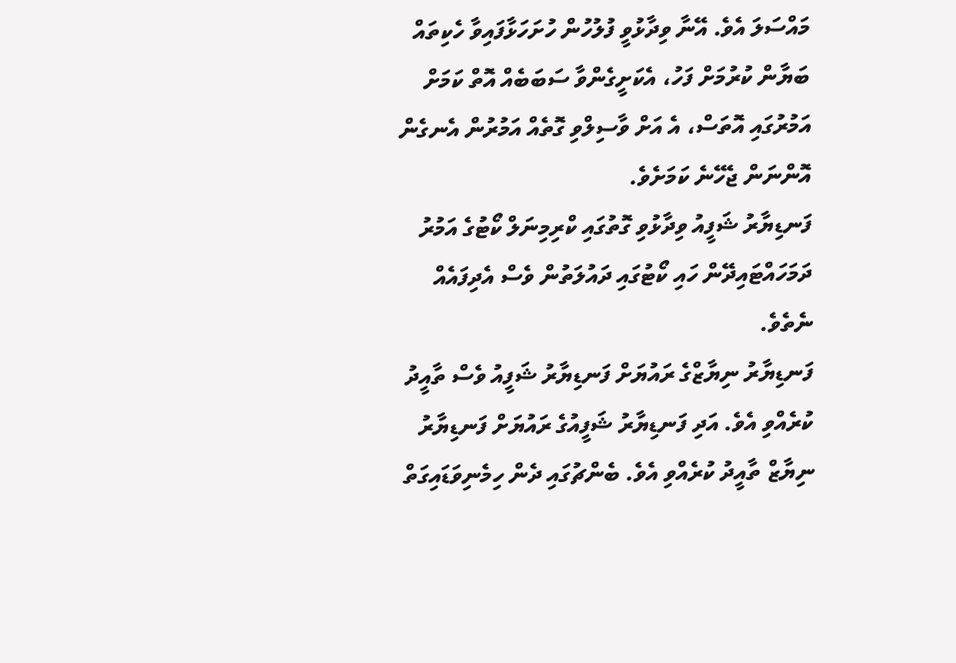މައްސަލަ އެވެ. އޭނާ ވިދާޅުވީ ފުލުހުން ހުށަހަޅާފައިވާ ހެކިތައް ބަޔާން ކުރުމަށް ފަހު، އެކަށީގެންވާ ސަބަބެއް އޮތް ކަމަށް އަމުރުގައި އޮތަސް، އެ އަށް ވާސިލްވި ގޮތެއް އަމުރުން އެނގެން އޮންނަން ޖެހޭނެ ކަމަށެވެ.
ފަނޑިޔާރު ޝަފީއު ވިދާޅުވި ގޮތުގައި ކްރިމިނަލް ކޯޓުގެ އަމުރު ދަމަހައްޓައިދޭން ހައި ކޯޓުގައި ދައުލަތުން ވެސް އެދިފައެއް ނެތެވެ.
ފަނޑިޔާރު ނިޔާޒްގެ ރައުޔަށް ފަނޑިޔާރު ޝަފީއު ވެސް ތާއީދު ކުރެއްވި އެވެ. އަދި ފަނޑިޔާރު ޝަފީއުގެ ރައުޔަށް ފަނޑިޔާރު ނިޔާޒް ތާއީދު ކުރެއްވި އެވެ. ބެންޗުގައި ދެން ހިމެނިވަޑައިގަތް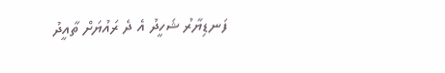ފަނޑިޔާރު ޝަހީދު އެ ދެ ރައުޔަށް ތާއީދު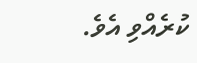ކުރެއްވި އެވެ.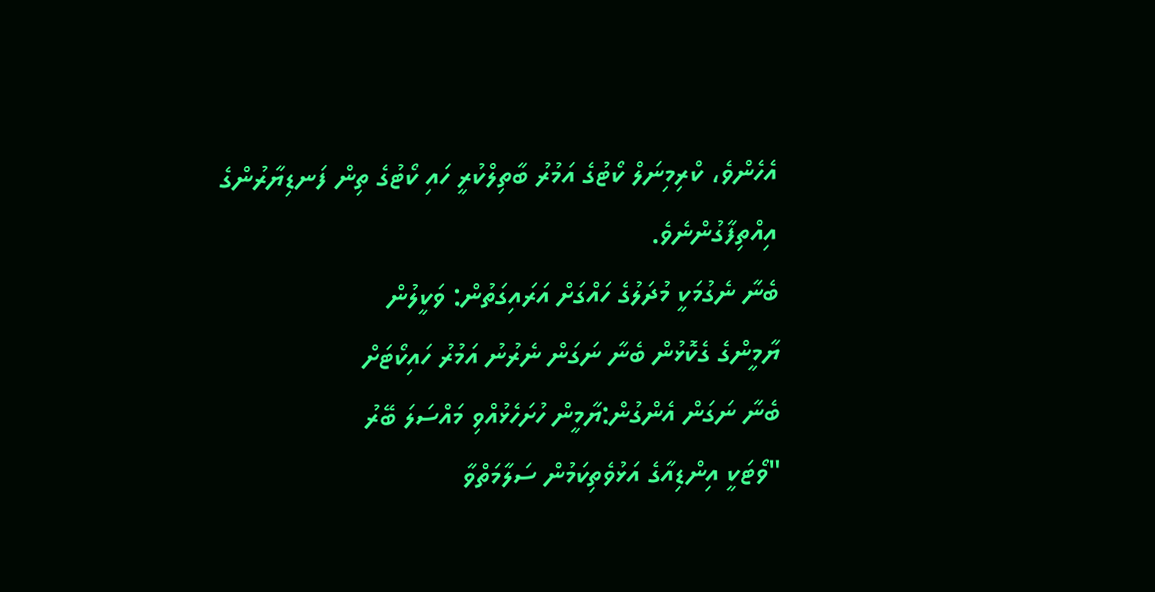އެހެންވެ، ކްރިމިނަލް ކޯޓުގެ އަމުރު ބާތިލްކުރީ ހައި ކޯޓުގެ ތިން ފަނޑިޔާރުންގެ އިއްތިފާގުންނެވެ.
ބެނާ ނެގުމަކީ މުދަލުގެ ހައްގަށް އަރައިގަތުން: ވަކީލުން
ޔާމީންގެ ގެކޮޅުން ބެނާ ނަގަން ނެރުނު އަމުރު ހައިކޯޓަށް
ބެނާ ނަގަން އެންގުން:ޔާމީން ހުށަހެޅުއްވި މައްސަލަ ބޭރު
"ވޯޓަކީ އިންޑިއާގެ އަޅުވެތިކަމުން ސަލާމަތްވާ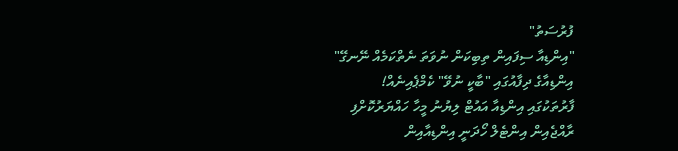ފުރުސަތު"
"އިންޑިއާ ސިފައިން ތިބިކަން ނުވަތަ ނެތްކަމެއް ނޭނގޭ"
އިންޑިއާގެ ދިފާއުގައި "ބާކީ ނުވޭ" ކެމްޕެއިނެއް!
ފާރުތަކުގައި އިންޑިއާ އައުޓް ލިޔުނު މީހާ ހައްޔަރުކޮށްފި
ރާއްޖެއިން އިންޓެލް ހޯދަނީ އިންޑިއާއިން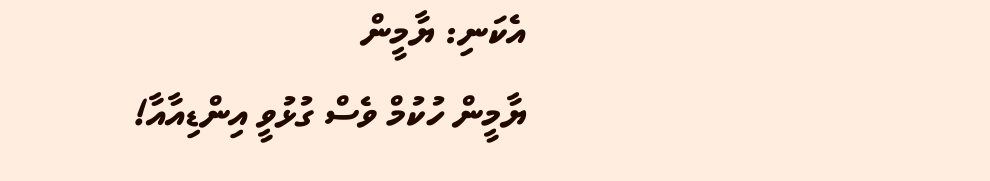އެކަނި: ޔާމީން
ޔާމީން ހުކުމް ވެސް ގުޅުވީ އިންޑިއާއާ!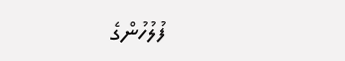ފުލުހުންގެ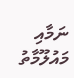ނަމާއި މައުލޫމާތު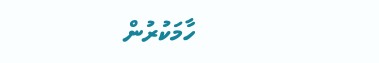ހާމަކުރުން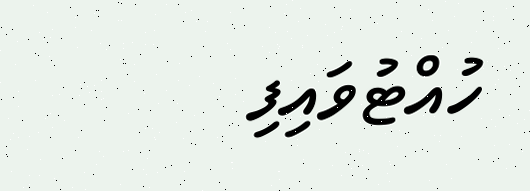ހުއްޓުވައިފި